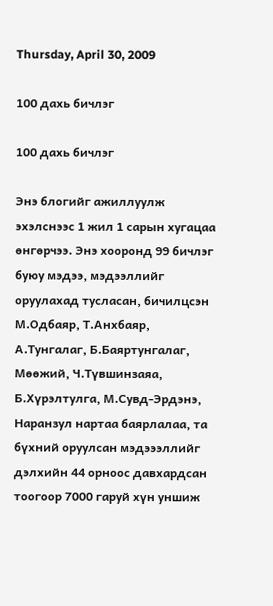Thursday, April 30, 2009

100 дахь бичлэг

100 дахь бичлэг

Энэ блогийг ажиллуулж эхэлснээс 1 жил 1 сарын хугацаа өнгөрчээ. Энэ хооронд 99 бичлэг буюу мэдээ, мэдээллийг оруулахад тусласан, бичилцсэн М.Одбаяр, Т.Анхбаяр, А.Тунгалаг, Б.Баяртунгалаг, Мөөжий, Ч.Түвшинзаяа, Б.Хүрэлтулга, М.Сувд-Эрдэнэ, Наранзул нартаа баярлалаа, та бүхний оруулсан мэдэээллийг дэлхийн 44 орноос давхардсан тоогоор 7000 гаруй хүн уншиж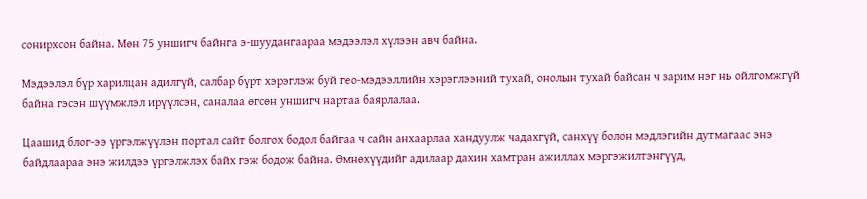сонирхсон байна. Мөн 75 уншигч байнга э-шуудангаараа мэдээлэл хүлээн авч байна.

Мэдээлэл бүр харилцан адилгүй, салбар бүрт хэрэглэж буй гео-мэдээллийн хэрэглээний тухай, онолын тухай байсан ч зарим нэг нь ойлгомжгүй байна гэсэн шүүмжлэл ирүүлсэн, саналаа өгсөн уншигч нартаа баярлалаа.

Цаашид блог-ээ үргэлжүүлэн портал сайт болгох бодол байгаа ч сайн анхаарлаа хандуулж чадахгүй, санхүү болон мэдлэгийн дутмагаас энэ байдлаараа энэ жилдээ үргэлжлэх байх гэж бодож байна. Өмнөхүүдийг адилаар дахин хамтран ажиллах мэргэжилтэнгүүд,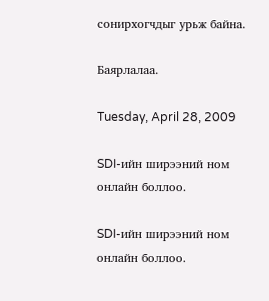сонирхогчдыг урьж байна.

Баярлалаа.

Tuesday, April 28, 2009

SDI-ийн ширээний ном онлайн боллоо.

SDI-ийн ширээний ном онлайн боллоо.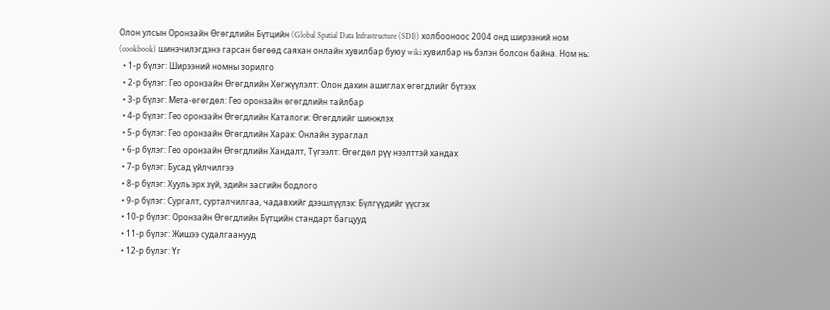Олон улсын Оронзайн Өгөгдлийн Бүтцийн (Global Spatial Data Infrastructure (SDI)) холбооноос 2004 онд ширээний ном (cookbook) шинэчилэгдэнэ гарсан бөгөөд саяхан онлайн хувилбар буюу wiki хувилбар нь бэлэн болсон байна. Ном нь:
  • 1-р бүлэг: Ширээний номны зорилго
  • 2-р бүлэг: Гео оронзайн Өгөгдлийн Хөгжүүлэлт: Олон дахин ашиглах өгөгдлийг бүтээх
  • 3-р бүлэг: Мета-өгөгдөл: Гео оронзайн өгөгдлийн тайлбар
  • 4-р бүлэг: Гео оронзайн Өгөгдлийн Каталоги: Өгөгдлийг шинжлэх
  • 5-р бүлэг: Гео оронзайн Өгөгдлийн Харах: Онлайн зураглал
  • 6-р бүлэг: Гео оронзайн Өгөгдлийн Хандалт, Түгээлт: Өгөгдөл рүү нээлттэй хандах
  • 7-р бүлэг: Бусад үйлчилгээ
  • 8-р бүлэг: Хууль эрх зүй, эдийн засгийн бодлого
  • 9-р бүлэг: Сургалт, сурталчилгаа, чадавхийг дээшлүүлэх: Бүлгүүдийг үүсгэх
  • 10-р бүлэг: Оронзайн Өгөгдлийн Бүтцийн стандарт багцууд
  • 11-р бүлэг: Жишээ судалгаанууд
  • 12-р бүлэг: Үг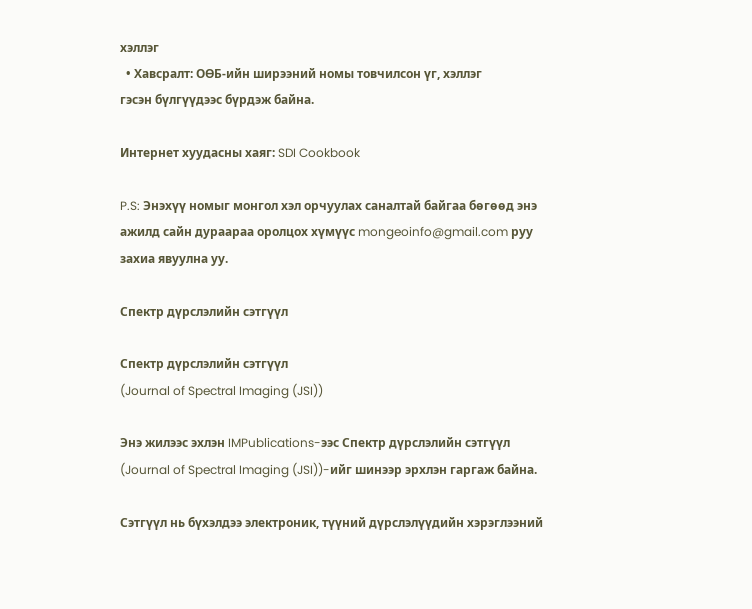хэллэг
  • Хавсралт: ОӨБ-ийн ширээний номы товчилсон үг, хэллэг
гэсэн бүлгүүдээс бүрдэж байна.

Интернет хуудасны хаяг: SDI Cookbook

P.S: Энэхүү номыг монгол хэл орчуулах саналтай байгаа бөгөөд энэ ажилд сайн дураараа оролцох хүмүүс mongeoinfo@gmail.com руу захиа явуулна уу.

Спектр дүрслэлийн сэтгүүл

Спектр дүрслэлийн сэтгүүл
(Journal of Spectral Imaging (JSI))

Энэ жилээс эхлэн IMPublications-ээс Спектр дүрслэлийн сэтгүүл (Journal of Spectral Imaging (JSI))-ийг шинээр эрхлэн гаргаж байна.

Сэтгүүл нь бүхэлдээ электроник, түүний дүрслэлүүдийн хэрэглээний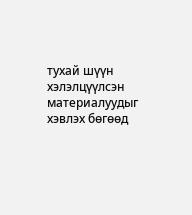тухай шүүн хэлэлцүүлсэн материалуудыг хэвлэх бөгөөд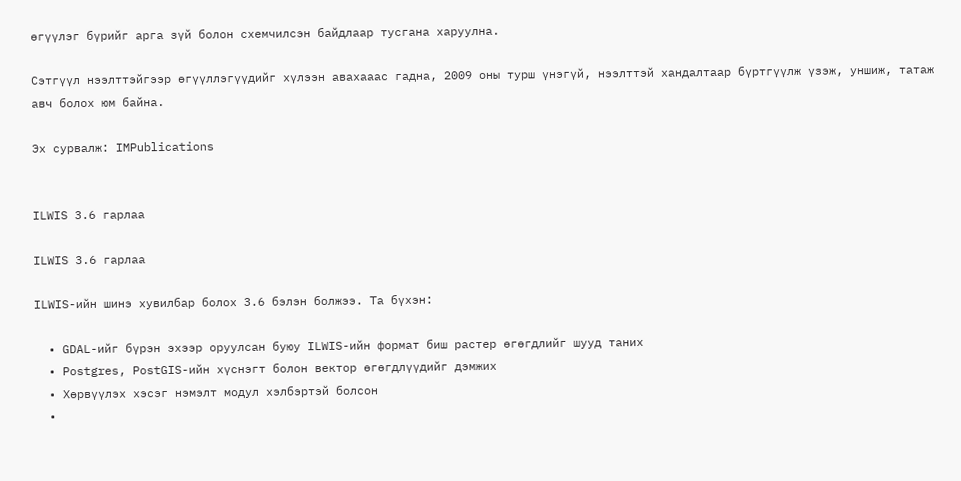өгүүлэг бүрийг арга зүй болон схемчилсэн байдлаар тусгана харуулна.

Сэтгүүл нээлттэйгээр өгүүллэгүүдийг хүлээн авахааас гадна, 2009 оны турш үнэгүй, нээлттэй хандалтаар бүртгүүлж үзэж, уншиж, татаж авч болох юм байна.

Эх сурвалж: IMPublications


ILWIS 3.6 гарлаа

ILWIS 3.6 гарлаа

ILWIS-ийн шинэ хувилбар болох 3.6 бэлэн болжээ. Та бүхэн:

  • GDAL-ийг бүрэн эхээр оруулсан буюу ILWIS-ийн формат биш растер өгөгдлийг шууд таних
  • Postgres, PostGIS-ийн хүснэгт болон вектор өгөгдлүүдийг дэмжих
  • Хөрвүүлэх хэсэг нэмэлт модул хэлбэртэй болсон
  •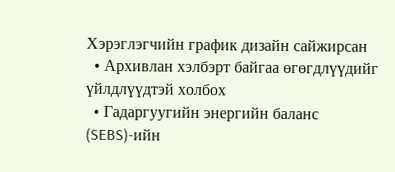Хэрэглэгчийн график дизайн сайжирсан
  • Архивлан хэлбэрт байгаа өгөгдлүүдийг үйлдлүүдтэй холбох
  • Гадаргуугийн энергийн баланс (SEBS)-ийн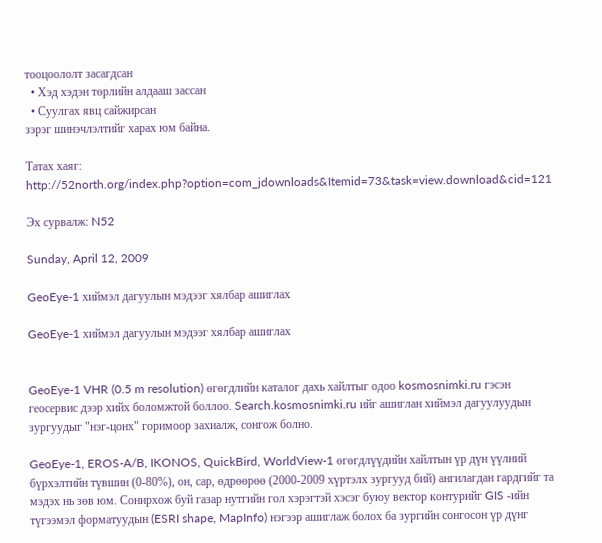тооцоололт засагдсан
  • Хэд хэдэн төрлийн алдааш зассан
  • Суулгах явц сайжирсан
зэрэг шинэчлэлтийг харах юм байна.

Татах хаяг: http://52north.org/index.php?option=com_jdownloads&Itemid=73&task=view.download&cid=121

Эх сурвалж: N52

Sunday, April 12, 2009

GeoEye-1 хиймэл дагуулын мэдээг хялбар ашиглах

GeoEye-1 хиймэл дагуулын мэдээг хялбар ашиглах


GeoEye-1 VHR (0.5 m resolution) өгөгдлийн каталог дахь хайлтыг одоо kosmosnimki.ru гэсэн геосервис дээр хийх боломжтой боллоо. Search.kosmosnimki.ru ийг ашиглан хиймэл дагуулуудын зургуудыг "нэг-цонх" горимоор захиалж, сонгож болно.

GeoEye-1, EROS-A/B, IKONOS, QuickBird, WorldView-1 өгөгдлүүдийн хайлтын үр дүн үүлний бүрхэлтийн түвшин (0-80%), он, сар, өдрөөрөө (2000-2009 хүртэлх зургууд бий) ангилагдан гардгийг та мэдэх нь зөв юм. Сонирхож буй газар нутгийн гол хэрэгтэй хэсэг буюу вектор контурийг GIS -ийн түгээмэл форматуудын (ESRI shape, MapInfo) нэгээр ашиглаж болох ба зургийн сонгосон үр дүнг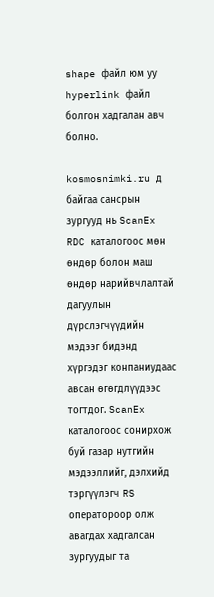shape файл юм уу hyperlink файл болгон хадгалан авч болно.

kosmosnimki.ru д байгаа сансрын зургууд нь ScanEx RDC каталогоос мөн өндөр болон маш өндөр нарийвчлалтай дагуулын дүрслэгчүүдийн мэдээг бидэнд хүргэдэг конпаниудаас авсан өгөгдлүүдээс тогтдог. ScanEx каталогоос сонирхож буй газар нутгийн мэдээллийг, дэлхийд тэргүүлэгч RS оператороор олж авагдах хадгалсан зургуудыг та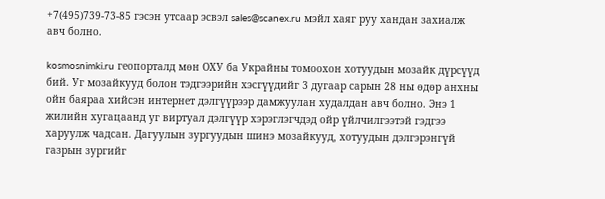+7(495)739-73-85 гэсэн утсаар эсвэл sales@scanex.ru мэйл хаяг руу хандан захиалж авч болно.

kosmosnimki.ru геопорталд мөн ОХУ ба Украйны томоохон хотуудын мозайк дүрсүүд бий. Уг мозайкууд болон тэдгээрийн хэсгүүдийг 3 дугаар сарын 28 ны өдөр анхны ойн баяраа хийсэн интернет дэлгүүрээр дамжуулан худалдан авч болно. Энэ 1 жилийн хугацаанд уг виртуал дэлгүүр хэрэглэгчдэд ойр үйлчилгээтэй гэдгээ харуулж чадсан. Дагуулын зургуудын шинэ мозайкууд, хотуудын дэлгэрэнгүй газрын зургийг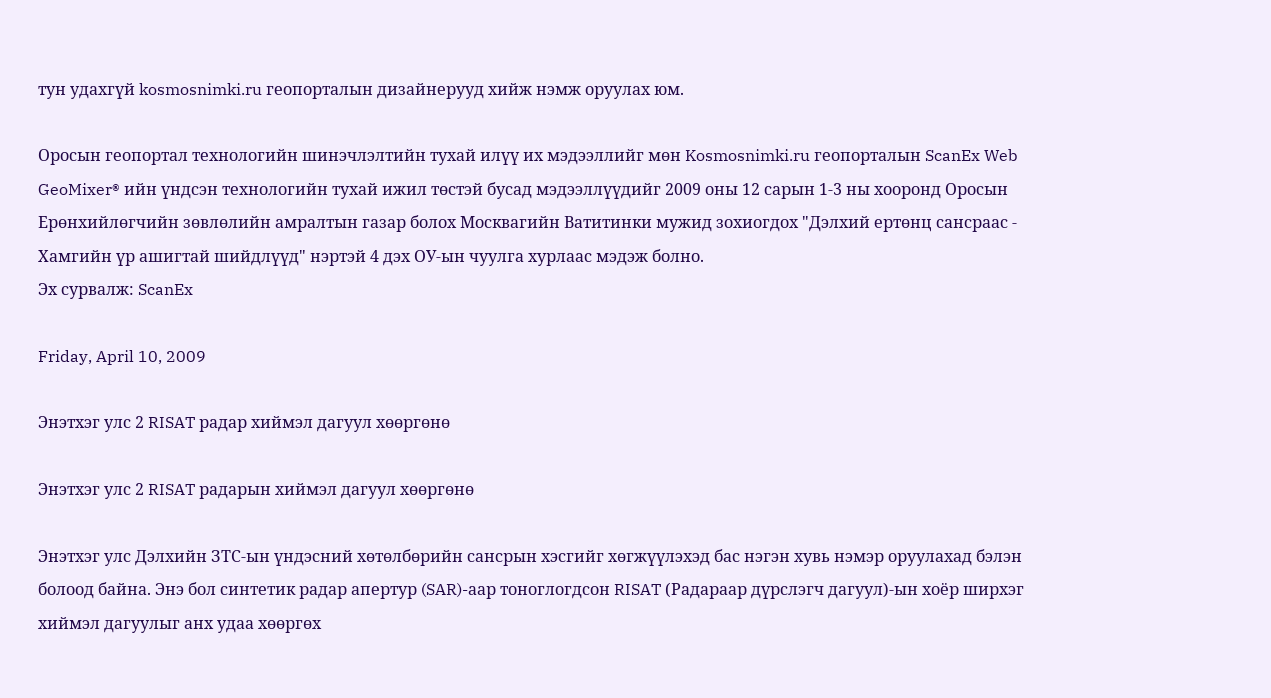тун удахгүй kosmosnimki.ru геопорталын дизайнерууд хийж нэмж оруулах юм.

Оросын геопортал технологийн шинэчлэлтийн тухай илүү их мэдээллийг мөн Kosmosnimki.ru геопорталын ScanEx Web GeoMixer® ийн үндсэн технологийн тухай ижил төстэй бусад мэдээллүүдийг 2009 оны 12 сарын 1-3 ны хооронд Оросын Ерөнхийлөгчийн зөвлөлийн амралтын газар болох Москвагийн Ватитинки мужид зохиогдох "Дэлхий ертөнц сансраас - Хамгийн үр ашигтай шийдлүүд" нэртэй 4 дэх ОУ-ын чуулга хурлаас мэдэж болно.
Эх сурвалж: ScanEx

Friday, April 10, 2009

Энэтхэг улс 2 RISAT радар хиймэл дагуул хөөргөнө

Энэтхэг улс 2 RISAT радарын хиймэл дагуул хөөргөнө

Энэтхэг улс Дэлхийн ЗТС-ын үндэсний хөтөлбөрийн сансрын хэсгийг хөгжүүлэхэд бас нэгэн хувь нэмэр оруулахад бэлэн болоод байна. Энэ бол синтетик радар апертур (SAR)-аар тоноглогдсон RISAT (Радараар дүрслэгч дагуул)-ын хоёр ширхэг хиймэл дагуулыг анх удаа хөөргөх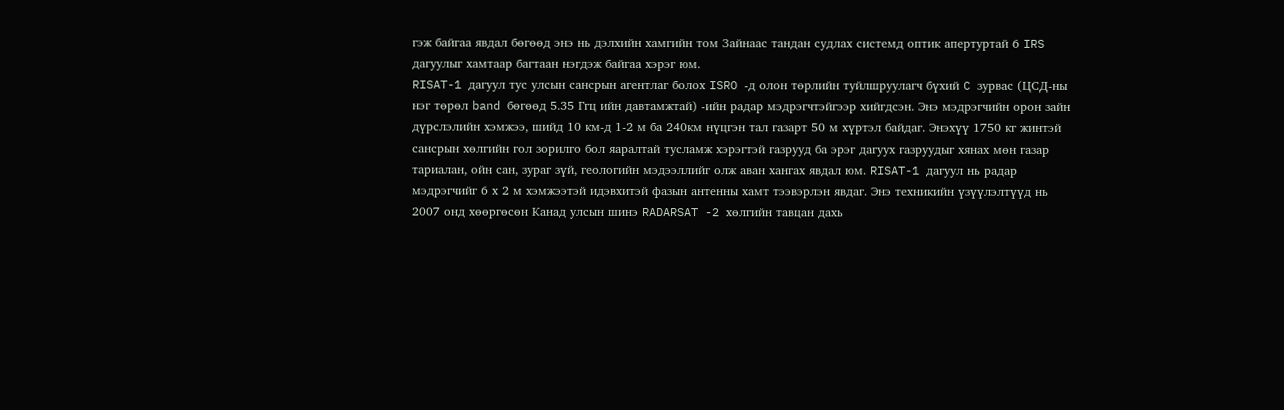гэж байгаа явдал бөгөөд энэ нь дэлхийн хамгийн том Зайнаас тандан судлах системд оптик апертуртай 6 IRS дагуулыг хамтаар багтаан нэгдэж байгаа хэрэг юм.
RISAT-1 дагуул тус улсын сансрын агентлаг болох ISRO -д олон төрлийн туйлшруулагч бүхий C зурвас (ЦСД-ны нэг төрөл band бөгөөд 5.35 Ггц ийн давтамжтай) -ийн радар мэдрэгчтэйгээр хийгдсэн. Энэ мэдрэгчийн орон зайн дүрслэлийн хэмжээ, шийд 10 км-д 1-2 м ба 240км нүцгэн тал газарт 50 м хүртэл байдаг. Энэхүү 1750 кг жинтэй сансрын хөлгийн гол зорилго бол яаралтай тусламж хэрэгтэй газрууд ба эрэг дагуух газруудыг хянах мөн газар тариалан, ойн сан, зураг зүй, геологийн мэдээллийг олж аван хангах явдал юм. RISAT-1 дагуул нь радар мэдрэгчийг 6 х 2 м хэмжээтэй идэвхитэй фазын антенны хамт тээвэрлэн явдаг. Энэ техникийн үзүүлэлтүүд нь 2007 онд хөөргөсөн Канад улсын шинэ RADARSAT -2 хөлгийн тавцан дахь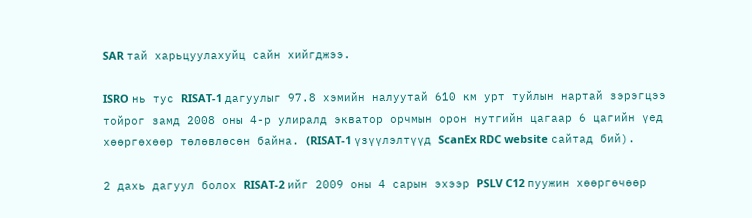SAR тай харьцуулахуйц сайн хийгджээ.

ISRO нь тус RISAT-1 дагуулыг 97.8 хэмийн налуутай 610 км урт туйлын нартай зэрэгцээ тойрог замд 2008 оны 4-р улиралд экватор орчмын орон нутгийн цагаар 6 цагийн үед хөөргөхөөр төлөвлөсөн байна. (RISAT-1 үзүүлэлтүүд ScanEx RDC website сайтад бий).

2 дахь дагуул болох RISAT-2 ийг 2009 оны 4 сарын эхээр PSLV C12 пуужин хөөргөчөөр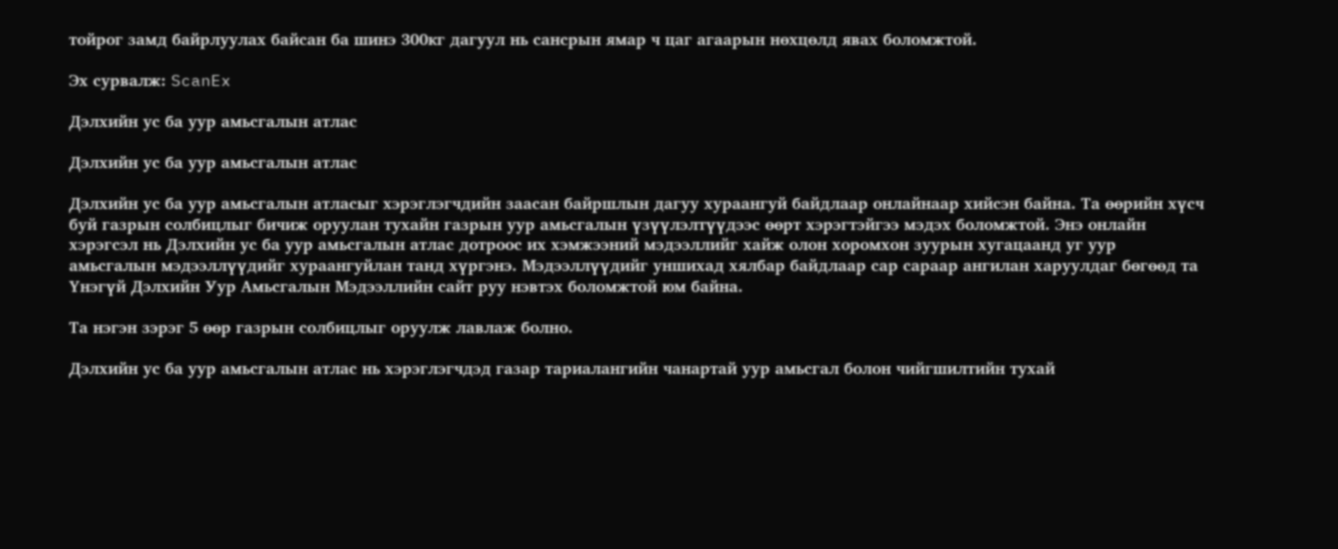тойрог замд байрлуулах байсан ба шинэ 300кг дагуул нь сансрын ямар ч цаг агаарын нөхцөлд явах боломжтой.

Эх сурвалж: ScanEx

Дэлхийн ус ба уур амьсгалын атлас

Дэлхийн ус ба уур амьсгалын атлас

Дэлхийн ус ба уур амьсгалын атласыг хэрэглэгчдийн заасан байршлын дагуу хураангуй байдлаар онлайнаар хийсэн байна. Та өөрийн хүсч буй газрын солбицлыг бичиж оруулан тухайн газрын уур амьсгалын үзүүлэлтүүдээс өөрт хэрэгтэйгээ мэдэх боломжтой. Энэ онлайн хэрэгсэл нь Дэлхийн ус ба уур амьсгалын атлас дотроос их хэмжээний мэдээллийг хайж олон хоромхон зуурын хугацаанд уг уур амьсгалын мэдээллүүдийг хураангуйлан танд хүргэнэ. Мэдээллүүдийг уншихад хялбар байдлаар сар сараар ангилан харуулдаг бөгөөд та Үнэгүй Дэлхийн Уур Амьсгалын Мэдээллийн сайт руу нэвтэх боломжтой юм байна.

Та нэгэн зэрэг 5 өөр газрын солбицлыг оруулж лавлаж болно.

Дэлхийн ус ба уур амьсгалын атлас нь хэрэглэгчдэд газар тариалангийн чанартай уур амьсгал болон чийгшилтийн тухай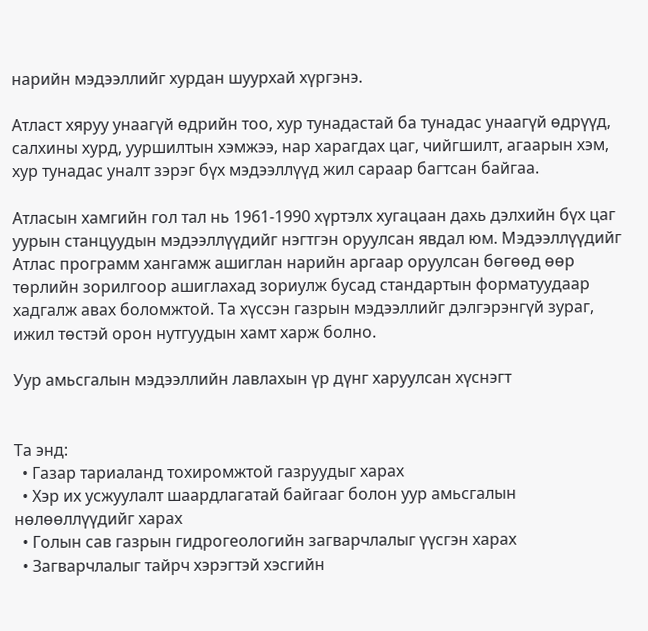нарийн мэдээллийг хурдан шуурхай хүргэнэ.

Атласт хяруу унаагүй өдрийн тоо, хур тунадастай ба тунадас унаагүй өдрүүд, салхины хурд, ууршилтын хэмжээ, нар харагдах цаг, чийгшилт, агаарын хэм, хур тунадас уналт зэрэг бүх мэдээллүүд жил сараар багтсан байгаа.

Атласын хамгийн гол тал нь 1961-1990 хүртэлх хугацаан дахь дэлхийн бүх цаг уурын станцуудын мэдээллүүдийг нэгтгэн оруулсан явдал юм. Мэдээллүүдийг Атлас программ хангамж ашиглан нарийн аргаар оруулсан бөгөөд өөр төрлийн зорилгоор ашиглахад зориулж бусад стандартын форматуудаар хадгалж авах боломжтой. Та хүссэн газрын мэдээллийг дэлгэрэнгүй зураг, ижил төстэй орон нутгуудын хамт харж болно.

Уур амьсгалын мэдээллийн лавлахын үр дүнг харуулсан хүснэгт


Та энд:
  • Газар тариаланд тохиромжтой газруудыг харах
  • Хэр их усжуулалт шаардлагатай байгааг болон уур амьсгалын нөлөөллүүдийг харах
  • Голын сав газрын гидрогеологийн загварчлалыг үүсгэн харах
  • Загварчлалыг тайрч хэрэгтэй хэсгийн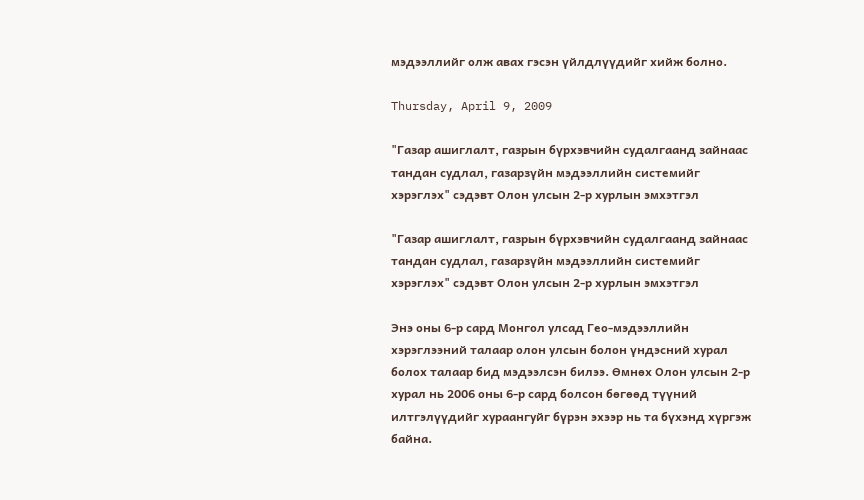мэдээллийг олж авах гэсэн үйлдлүүдийг хийж болно.

Thursday, April 9, 2009

"Газар ашиглалт, газрын бүрхэвчийн судалгаанд зайнаас тандан судлал, газарзүйн мэдээллийн системийг хэрэглэх" сэдэвт Олон улсын 2-р хурлын эмхэтгэл

"Газар ашиглалт, газрын бүрхэвчийн судалгаанд зайнаас тандан судлал, газарзүйн мэдээллийн системийг хэрэглэх" сэдэвт Олон улсын 2-р хурлын эмхэтгэл

Энэ оны 6-р сард Монгол улсад Гео-мэдээллийн хэрэглээний талаар олон улсын болон үндэсний хурал болох талаар бид мэдээлсэн билээ. Өмнөх Олон улсын 2-р хурал нь 2006 оны 6-р сард болсон бөгөөд түүний илтгэлүүдийг хураангуйг бүрэн эхээр нь та бүхэнд хүргэж байна.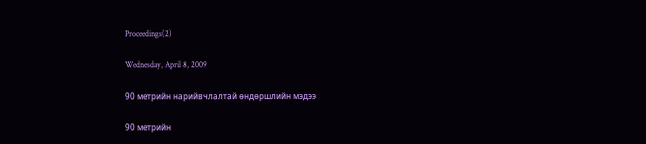Proceedings(2)

Wednesday, April 8, 2009

90 метрийн нарийвчлалтай өндөршлийн мэдээ

90 метрийн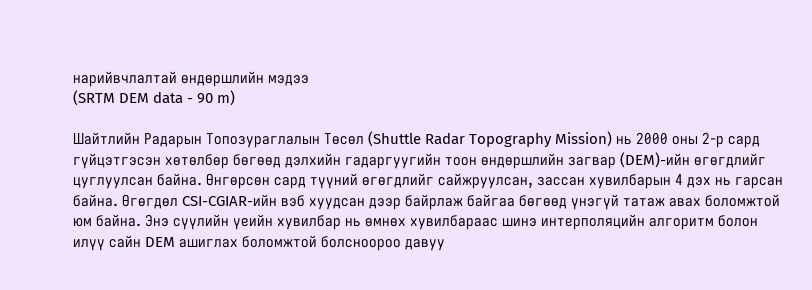нарийвчлалтай өндөршлийн мэдээ
(SRTM DEM data - 90 m)

Шайтлийн Радарын Топозураглалын Төсөл (Shuttle Radar Topography Mission) нь 2000 оны 2-р сард гүйцэтгэсэн хөтөлбөр бөгөөд дэлхийн гадаргуугийн тоон өндөршлийн загвар (DEM)-ийн өгөгдлийг цуглуулсан байна. Өнгөрсөн сард түүний өгөгдлийг сайжруулсан, зассан хувилбарын 4 дэх нь гарсан байна. Өгөгдөл CSI-CGIAR-ийн вэб хуудсан дээр байрлаж байгаа бөгөөд үнэгүй татаж авах боломжтой юм байна. Энэ сүүлийн үеийн хувилбар нь өмнөх хувилбараас шинэ интерполяцийн алгоритм болон илүү сайн DEM ашиглах боломжтой болсноороо давуу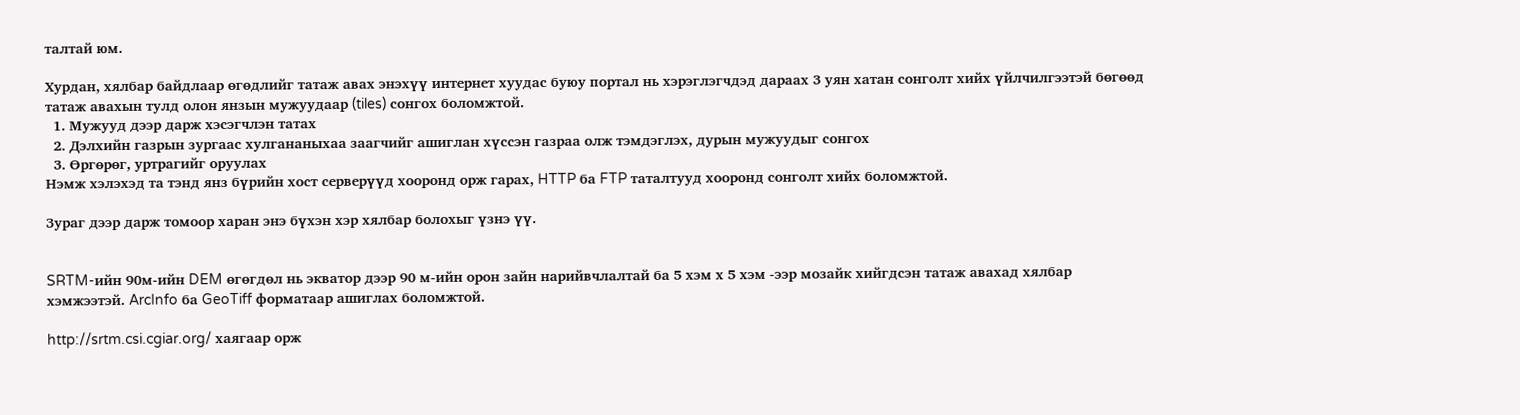талтай юм.

Хурдан, хялбар байдлаар өгөдлийг татаж авах энэхүү интернет хуудас буюу портал нь хэрэглэгчдэд дараах 3 уян хатан сонголт хийх үйлчилгээтэй бөгөөд татаж авахын тулд олон янзын мужуудаар (tiles) сонгох боломжтой.
  1. Мужууд дээр дарж хэсэгчлэн татах
  2. Дэлхийн газрын зургаас хулгананыхаа заагчийг ашиглан хүссэн газраа олж тэмдэглэх, дурын мужуудыг сонгох
  3. Өргөрөг, уртрагийг оруулах
Нэмж хэлэхэд та тэнд янз бүрийн хост серверүүд хооронд орж гарах, HTTP ба FTP таталтууд хооронд сонголт хийх боломжтой.

Зураг дээр дарж томоор харан энэ бүхэн хэр хялбар болохыг үзнэ үү.


SRTM-ийн 90м-ийн DEM өгөгдөл нь экватор дээр 90 м-ийн орон зайн нарийвчлалтай ба 5 хэм х 5 хэм -ээр мозайк хийгдсэн татаж авахад хялбар хэмжээтэй. ArcInfo ба GeoTiff форматаар ашиглах боломжтой.

http://srtm.csi.cgiar.org/ хаягаар орж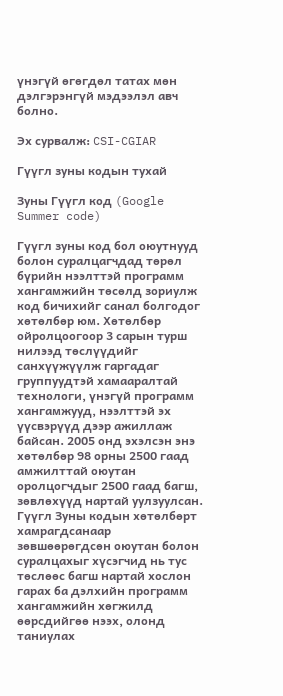үнэгүй өгөгдөл татах мөн дэлгэрэнгүй мэдээлэл авч болно.

Эх сурвалж: CSI-CGIAR

Гүүгл зуны кодын тухай

Зуны Гүүгл код (Google Summer code)

Гүүгл зуны код бол оюутнууд болон суралцагчдад төрөл бүрийн нээлттэй программ хангамжийн төсөлд зориулж код бичихийг санал болгодог хөтөлбөр юм. Хөтөлбөр ойролцоогоор 3 сарын турш нилээд төслүүдийг санхүүжүүлж гаргадаг группуудтэй хамааралтай технологи, үнэгүй программ хангамжууд, нээлттэй эх үүсвэрүүд дээр ажиллаж байсан. 2005 онд эхэлсэн энэ хөтөлбөр 98 орны 2500 гаад амжилттай оюутан оролцогчдыг 2500 гаад багш, зөвлөхүүд нартай уулзуулсан. Гүүгл Зуны кодын хөтөлбөрт хамрагдсанаар зөвшөөрөгдсөн оюутан болон суралцахыг хүсэгчид нь тус төслөөс багш нартай хослон гарах ба дэлхийн программ хангамжийн хөгжилд өөрсдийгөө нээх, олонд таниулах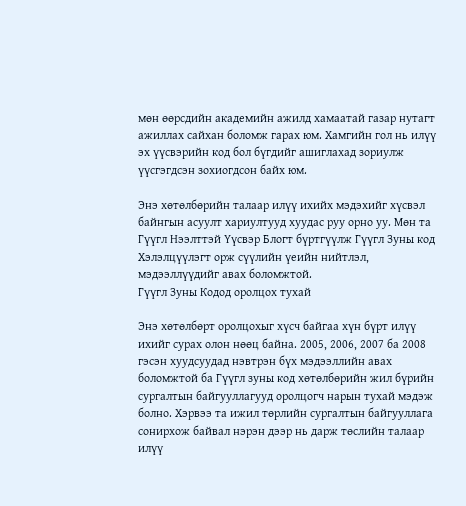мөн өөрсдийн академийн ажилд хамаатай газар нутагт ажиллах сайхан боломж гарах юм. Хамгийн гол нь илүү эх үүсвэрийн код бол бүгдийг ашиглахад зориулж үүсгэгдсэн зохиогдсон байх юм.

Энэ хөтөлбөрийн талаар илүү ихийх мэдэхийг хүсвэл байнгын асуулт хариултууд хуудас руу орно уу. Мөн та Гүүгл Нээлттэй Үүсвэр Блогт бүртгүүлж Гүүгл Зуны код Хэлэлцүүлэгт орж сүүлийн үеийн нийтлэл, мэдээллүүдийг авах боломжтой.
Гүүгл Зуны Кодод оролцох тухай

Энэ хөтөлбөрт оролцохыг хүсч байгаа хүн бүрт илүү ихийг сурах олон нөөц байна. 2005, 2006, 2007 ба 2008 гэсэн хуудсуудад нэвтрэн бүх мэдээллийн авах боломжтой ба Гүүгл зуны код хөтөлбөрийн жил бүрийн сургалтын байгууллагууд оролцогч нарын тухай мэдэж болно. Хэрвээ та ижил төрлийн сургалтын байгууллага сонирхож байвал нэрэн дээр нь дарж төслийн талаар илүү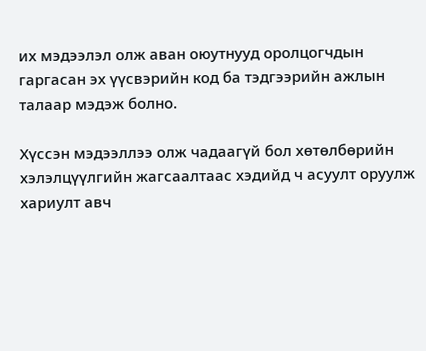их мэдээлэл олж аван оюутнууд оролцогчдын гаргасан эх үүсвэрийн код ба тэдгээрийн ажлын талаар мэдэж болно.

Хүссэн мэдээллээ олж чадаагүй бол хөтөлбөрийн хэлэлцүүлгийн жагсаалтаас хэдийд ч асуулт оруулж хариулт авч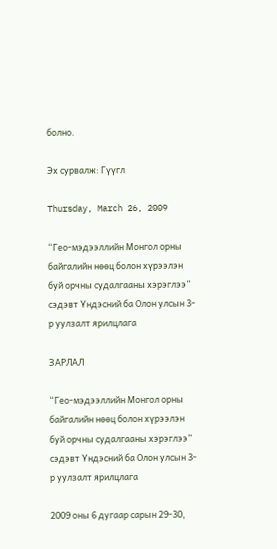болно.

Эх сурвалж: Гүүгл

Thursday, March 26, 2009

“Гео-мэдээллийн Монгол орны байгалийн нөөц болон хүрээлэн буй орчны судалгааны хэрэглээ” сэдэвт Үндэсний ба Олон улсын 3-р уулзалт ярилцлага

ЗАРЛАЛ

“Гео-мэдээллийн Монгол орны байгалийн нөөц болон хүрээлэн буй орчны судалгааны хэрэглээ” сэдэвт Үндэсний ба Олон улсын 3-р уулзалт ярилцлага

2009 оны 6 дугаар сарын 29-30,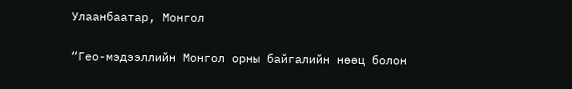Улаанбаатар, Монгол

“Гео-мэдээллийн Монгол орны байгалийн нөөц болон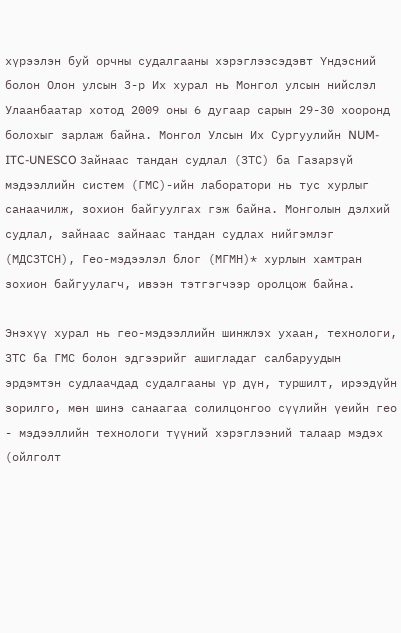хүрээлэн буй орчны судалгааны хэрэглээсэдэвт Үндэсний болон Олон улсын 3-р Их хурал нь Монгол улсын нийслэл Улаанбаатар хотод 2009 оны 6 дугаар сарын 29-30 хооронд болохыг зарлаж байна. Монгол Улсын Их Сургуулийн NUM-ITC-UNESCO Зайнаас тандан судлал (ЗТС) ба Газарзүй мэдээллийн систем (ГМС)-ийн лаборатори нь тус хурлыг санаачилж, зохион байгуулгах гэж байна. Монголын дэлхий судлал, зайнаас зайнаас тандан судлах нийгэмлэг (МДСЗТСН), Гео-мэдээлэл блог (МГМН)* хурлын хамтран зохион байгуулагч, ивээн тэтгэгчээр оролцож байна.

Энэхүү хурал нь гео-мэдээллийн шинжлэх ухаан, технологи, ЗТС ба ГМС болон эдгээрийг ашигладаг салбаруудын эрдэмтэн судлаачдад судалгааны үр дүн, туршилт, ирээдүйн зорилго, мөн шинэ санаагаа солилцонгоо сүүлийн үеийн гео - мэдээллийн технологи түүний хэрэглээний талаар мэдэх (ойлголт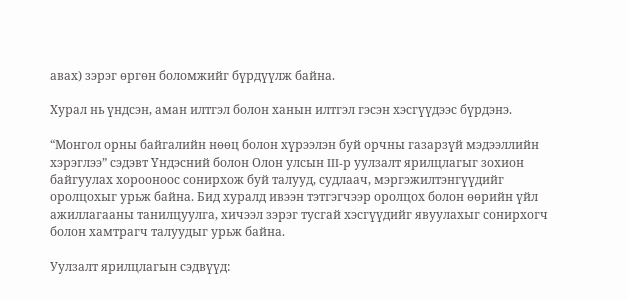авах) зэрэг өргөн боломжийг бүрдүүлж байна.

Хурал нь үндсэн, аман илтгэл болон ханын илтгэл гэсэн хэсгүүдээс бүрдэнэ.

“Монгол орны байгалийн нөөц болон хүрээлэн буй орчны газарзүй мэдээллийн хэрэглээ” сэдэвт Үндэсний болон Олон улсын III-р уулзалт ярилцлагыг зохион байгуулах хорооноос сонирхож буй талууд, судлаач, мэргэжилтэнгүүдийг оролцохыг урьж байна. Бид хуралд ивээн тэтгэгчээр оролцох болон өөрийн үйл ажиллагааны танилцуулга, хичээл зэрэг тусгай хэсгүүдийг явуулахыг сонирхогч болон хамтрагч талуудыг урьж байна.

Уулзалт ярилцлагын сэдвүүд: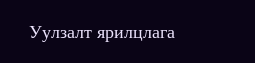Уулзалт ярилцлага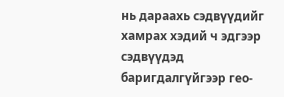нь дараахь сэдвүүдийг хамрах хэдий ч эдгээр сэдвүүдэд баригдалгүйгээр гео-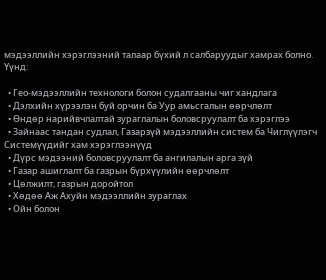мэдээллийн хэрэглээний талаар бүхий л салбаруудыг хамрах болно. Үүнд:

  • Гео-мэдээллийн технологи болон судалгааны чиг хандлага
  • Дэлхийн хүрээлэн буй орчин ба Уур амьсгалын өөрчлөлт
  • Өндөр нарийвчлалтай зураглалын боловсруулалт ба хэрэглээ
  • Зайнаас тандан судлал, Газарзүй мэдээллийн систем ба Чиглүүлэгч Системүүдийг хам хэрэглээнүүд
  • Дүрс мэдээний боловсруулалт ба ангилалын арга зүй
  • Газар ашиглалт ба газрын бүрхүүлийн өөрчлөлт
  • Цөлжилт, газрын доройтол
  • Хөдөө Аж Ахуйн мэдээллийн зураглах
  • Ойн болон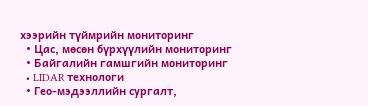хээрийн түймрийн мониторинг
  • Цас, мөсөн бүрхүүлийн мониторинг
  • Байгалийн гамшгийн мониторинг
  • LIDAR технологи
  • Гео-мэдээллийн сургалт,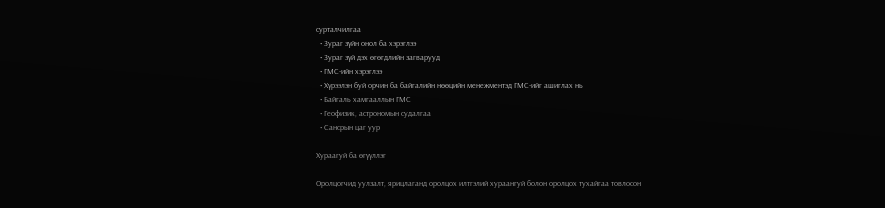сурталчилгаа
  • Зураг зүйн онол ба хэрэглээ
  • Зураг зүй дэх өгөгдлийн загварууд
  • ГМС-ийн хэрэглээ
  • Хүрээлэн буй орчин ба байгалийн нөөцийн менежментэд ГМС-ийг ашиглах нь
  • Байгаль хамгааллын ГМС
  • Геофизик, астрономын судалгаа
  • Сансрын цаг уур

Хураагуй ба өгүүллэг

Оролцогчид уулзалт, ярицлаганд оролцох илтгэлий хураангуй болон оролцох тухайгаа товлосон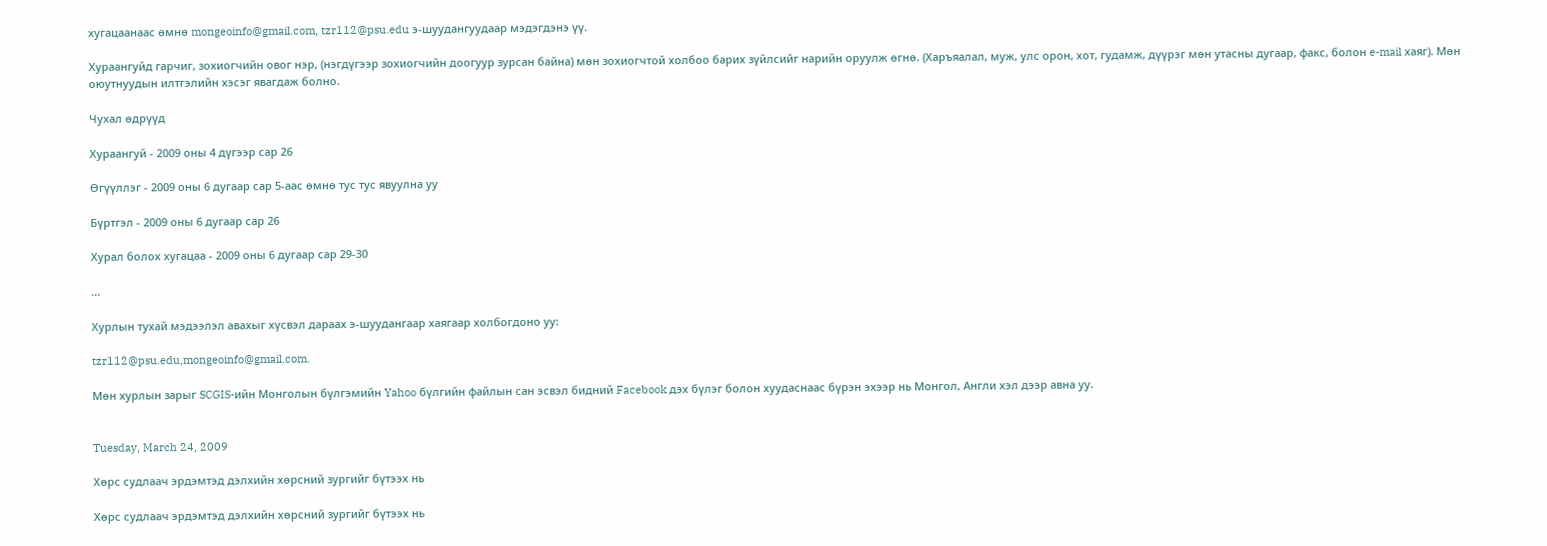хугацаанаас өмнө mongeoinfo@gmail.com, tzr112@psu.edu э-шуудангуудаар мэдэгдэнэ үү.

Хураангуйд гарчиг, зохиогчийн овог нэр, (нэгдүгээр зохиогчийн доогуур зурсан байна) мөн зохиогчтой холбоо барих зүйлсийг нарийн оруулж өгнө. (Харъяалал, муж, улс орон, хот, гудамж, дүүрэг мөн утасны дугаар, факс, болон e-mail хаяг). Мөн оюутнуудын илтгэлийн хэсэг явагдаж болно.

Чухал өдрүүд

Хураангуй - 2009 оны 4 дүгээр сар 26

Өгүүллэг - 2009 оны 6 дугаар сар 5-аас өмнө тус тус явуулна уу

Бүртгэл - 2009 оны 6 дугаар сар 26

Хурал болох хугацаа - 2009 оны 6 дугаар сар 29-30

...

Хурлын тухай мэдээлэл авахыг хүсвэл дараах э-шуудангаар хаягаар холбогдоно уу:

tzr112@psu.edu,mongeoinfo@gmail.com.

Мөн хурлын зарыг SCGIS-ийн Монголын бүлгэмийн Yahoo бүлгийн файлын сан эсвэл бидний Facebook дэх бүлэг болон хуудаснаас бүрэн эхээр нь Монгол, Англи хэл дээр авна уу.


Tuesday, March 24, 2009

Хөрс судлаач эрдэмтэд дэлхийн хөрсний зургийг бүтээх нь

Хөрс судлаач эрдэмтэд дэлхийн хөрсний зургийг бүтээх нь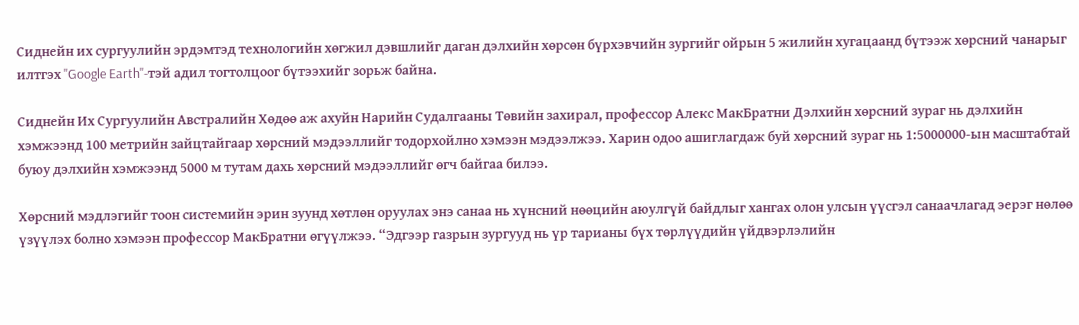Сиднейн их сургуулийн эрдэмтэд технологийн хөгжил дэвшлийг даган дэлхийн хөрсөн бүрхэвчийн зургийг ойрын 5 жилийн хугацаанд бүтээж хөрсний чанарыг илтгэх "Google Earth"-тэй адил тогтолцоог бүтээхийг зорьж байна.

Сиднейн Их Сургуулийн Австралийн Хөдөө аж ахуйн Нарийн Судалгааны Төвийн захирал, профессор Алекс МакБратни Дэлхийн хөрсний зураг нь дэлхийн хэмжээнд 100 метрийн зайцтайгаар хөрсний мэдээллийг тодорхойлно хэмээн мэдээлжээ. Харин одоо ашиглагдаж буй хөрсний зураг нь 1:5000000-ын масштабтай буюу дэлхийн хэмжээнд 5000 м тутам дахь хөрсний мэдээллийг өгч байгаа билээ.

Хөрсний мэдлэгийг тоон системийн эрин зуунд хөтлөн оруулах энэ санаа нь хүнсний нөөцийн аюулгүй байдлыг хангах олон улсын үүсгэл санаачлагад эерэг нөлөө үзүүлэх болно хэмээн профессор МакБратни өгүүлжээ. “Эдгээр газрын зургууд нь үр тарианы бүх төрлүүдийн үйдвэрлэлийн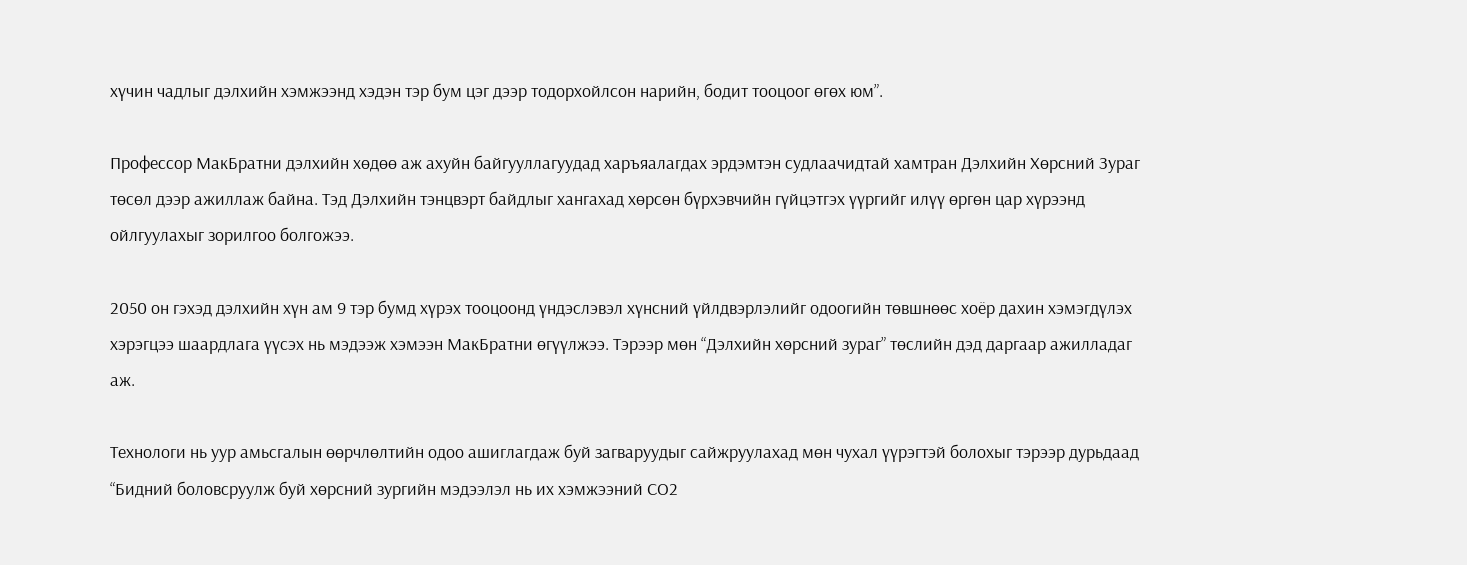хүчин чадлыг дэлхийн хэмжээнд хэдэн тэр бум цэг дээр тодорхойлсон нарийн, бодит тооцоог өгөх юм”.

Профессор МакБратни дэлхийн хөдөө аж ахуйн байгууллагуудад харъяалагдах эрдэмтэн судлаачидтай хамтран Дэлхийн Хөрсний Зураг төсөл дээр ажиллаж байна. Тэд Дэлхийн тэнцвэрт байдлыг хангахад хөрсөн бүрхэвчийн гүйцэтгэх үүргийг илүү өргөн цар хүрээнд ойлгуулахыг зорилгоо болгожээ.

2050 он гэхэд дэлхийн хүн ам 9 тэр бумд хүрэх тооцоонд үндэслэвэл хүнсний үйлдвэрлэлийг одоогийн төвшнөөс хоёр дахин хэмэгдүлэх хэрэгцээ шаардлага үүсэх нь мэдээж хэмээн МакБратни өгүүлжээ. Тэрээр мөн “Дэлхийн хөрсний зураг” төслийн дэд даргаар ажилладаг аж.

Технологи нь уур амьсгалын өөрчлөлтийн одоо ашиглагдаж буй загваруудыг сайжруулахад мөн чухал үүрэгтэй болохыг тэрээр дурьдаад “Бидний боловсруулж буй хөрсний зургийн мэдээлэл нь их хэмжээний СО2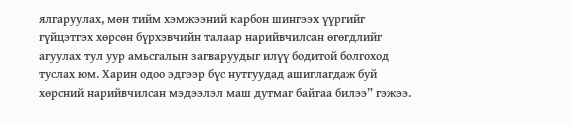ялгаруулах, мөн тийм хэмжээний карбон шингээх үүргийг гүйцэтгэх хөрсөн бүрхэвчийн талаар нарийвчилсан өгөгдлийг агуулах тул уур амьсгалын загваруудыг илүү бодитой болгоход туслах юм. Харин одоо эдгээр бүс нутгуудад ашиглагдаж буй хөрсний нарийвчилсан мэдээлэл маш дутмаг байгаа билээ” гэжээ.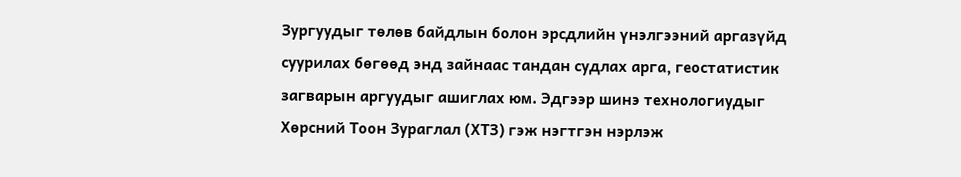Зургуудыг төлөв байдлын болон эрсдлийн үнэлгээний аргазүйд суурилах бөгөөд энд зайнаас тандан судлах арга, геостатистик загварын аргуудыг ашиглах юм. Эдгээр шинэ технологиудыг Хөрсний Тоон Зураглал (ХТЗ) гэж нэгтгэн нэрлэж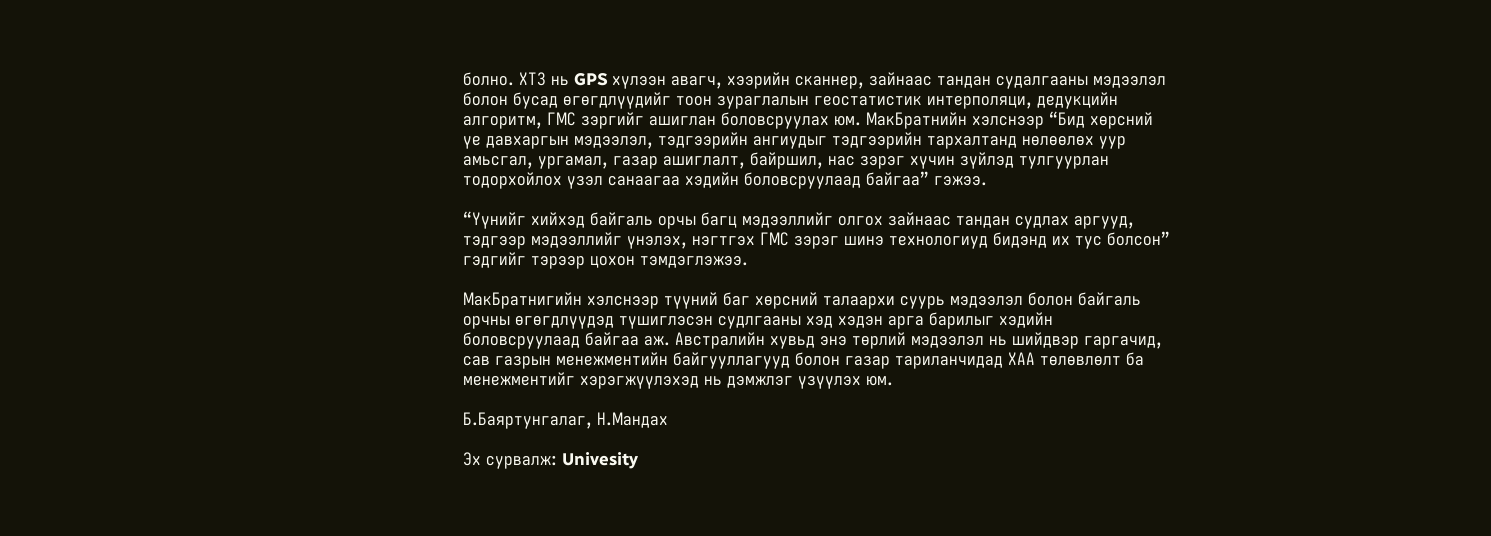болно. ХТЗ нь GPS хүлээн авагч, хээрийн сканнер, зайнаас тандан судалгааны мэдээлэл болон бусад өгөгдлүүдийг тоон зураглалын геостатистик интерполяци, дедукцийн алгоритм, ГМС зэргийг ашиглан боловсруулах юм. МакБратнийн хэлснээр “Бид хөрсний үе давхаргын мэдээлэл, тэдгээрийн ангиудыг тэдгээрийн тархалтанд нөлөөлөх уур амьсгал, ургамал, газар ашиглалт, байршил, нас зэрэг хүчин зүйлэд тулгуурлан тодорхойлох үзэл санаагаа хэдийн боловсруулаад байгаа” гэжээ.

“Үүнийг хийхэд байгаль орчы багц мэдээллийг олгох зайнаас тандан судлах аргууд, тэдгээр мэдээллийг үнэлэх, нэгтгэх ГМС зэрэг шинэ технологиуд бидэнд их тус болсон” гэдгийг тэрээр цохон тэмдэглэжээ.

МакБратнигийн хэлснээр түүний баг хөрсний талаархи суурь мэдээлэл болон байгаль орчны өгөгдлүүдэд түшиглэсэн судлгааны хэд хэдэн арга барилыг хэдийн боловсруулаад байгаа аж. Австралийн хувьд энэ төрлий мэдээлэл нь шийдвэр гаргачид, сав газрын менежментийн байгууллагууд болон газар тариланчидад ХАА төлөвлөлт ба менежментийг хэрэгжүүлэхэд нь дэмжлэг үзүүлэх юм.

Б.Баяртунгалаг, Н.Мандах

Эх сурвалж: Univesity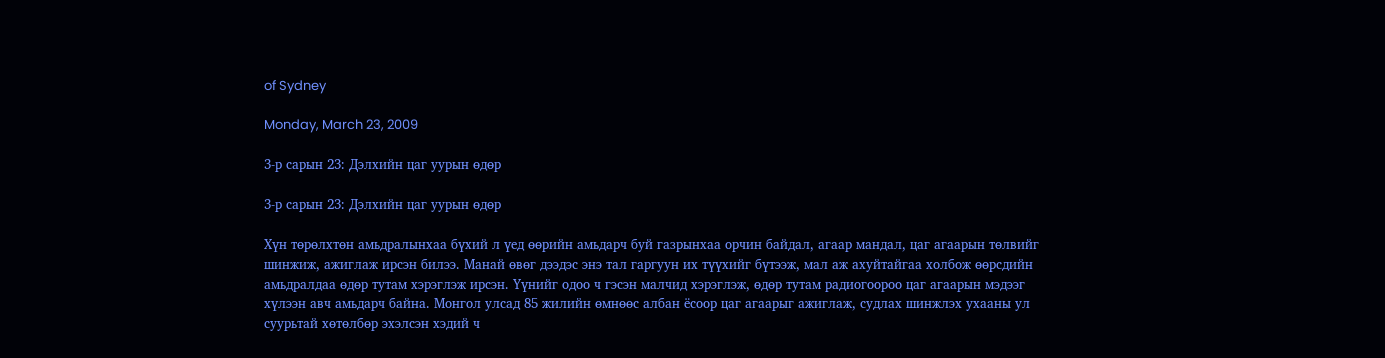of Sydney

Monday, March 23, 2009

3-р сарын 23: Дэлхийн цаг уурын өдөр

3-р сарын 23: Дэлхийн цаг уурын өдөр

Хүн төрөлхтөн амьдралынхаа бүхий л үед өөрийн амьдарч буй газрынхаа орчин байдал, агаар мандал, цаг агаарын төлвийг шинжиж, ажиглаж ирсэн билээ. Манай өвөг дээдэс энэ тал гаргуун их түүхийг бүтээж, мал аж ахуйтайгаа холбож өөрсдийн амьдралдаа өдөр тутам хэрэглэж ирсэн. Үүнийг одоо ч гэсэн малчид хэрэглэж, өдөр тутам радиогоороо цаг агаарын мэдээг хүлээн авч амьдарч байна. Монгол улсад 85 жилийн өмнөөс албан ёсоор цаг агаарыг ажиглаж, судлах шинжлэх ухааны ул суурьтай хөтөлбөр эхэлсэн хэдий ч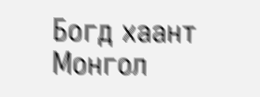Богд хаант Монгол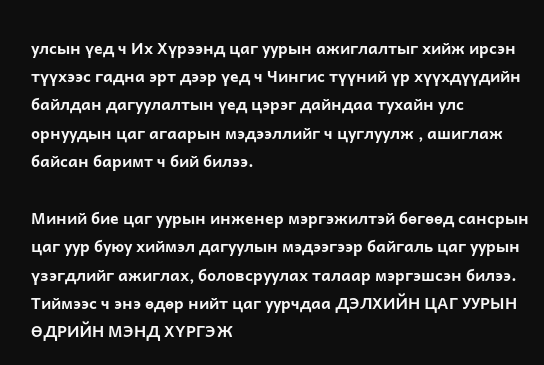улсын үед ч Их Хүрээнд цаг уурын ажиглалтыг хийж ирсэн түүхээс гадна эрт дээр үед ч Чингис түүний үр хүүхдүүдийн байлдан дагуулалтын үед цэрэг дайндаа тухайн улс орнуудын цаг агаарын мэдээллийг ч цуглуулж , ашиглаж байсан баримт ч бий билээ.

Миний бие цаг уурын инженер мэргэжилтэй бөгөөд сансрын цаг уур буюу хиймэл дагуулын мэдээгээр байгаль цаг уурын үзэгдлийг ажиглах, боловсруулах талаар мэргэшсэн билээ. Тиймээс ч энэ өдөр нийт цаг уурчдаа ДЭЛХИЙН ЦАГ УУРЫН ӨДРИЙН МЭНД ХҮРГЭЖ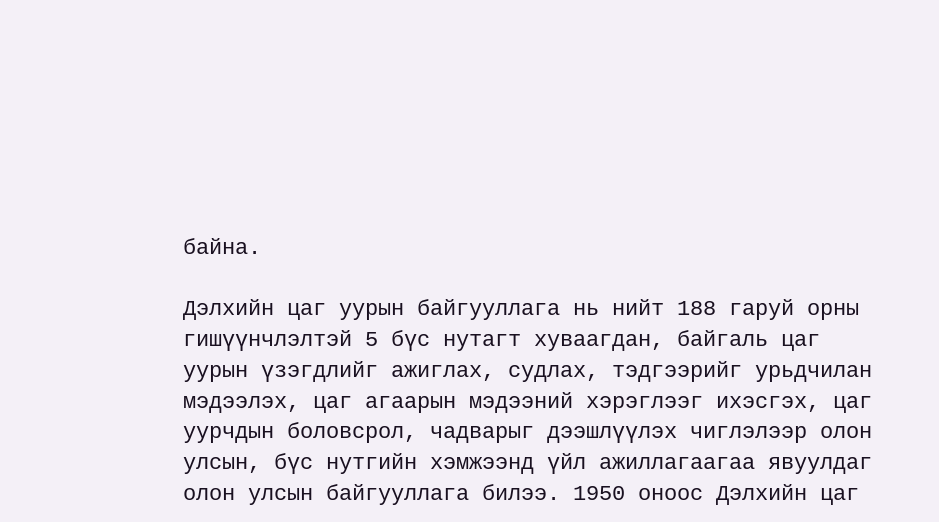байна.

Дэлхийн цаг уурын байгууллага нь нийт 188 гаруй орны гишүүнчлэлтэй 5 бүс нутагт хуваагдан, байгаль цаг уурын үзэгдлийг ажиглах, судлах, тэдгээрийг урьдчилан мэдээлэх, цаг агаарын мэдээний хэрэглээг ихэсгэх, цаг уурчдын боловсрол, чадварыг дээшлүүлэх чиглэлээр олон улсын, бүс нутгийн хэмжээнд үйл ажиллагаагаа явуулдаг олон улсын байгууллага билээ. 1950 оноос Дэлхийн цаг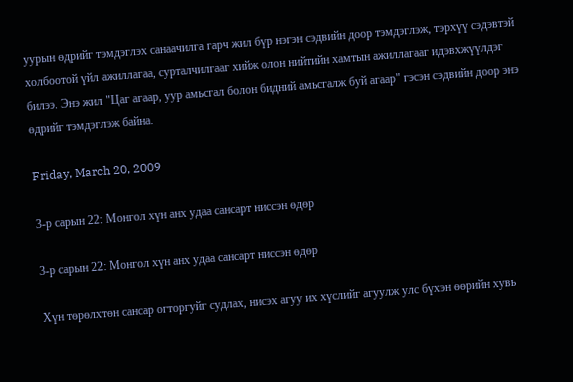уурын өдрийг тэмдэглэх санаачилга гарч жил бүр нэгэн сэдвийн доор тэмдэглэж, тэрхүү сэдэвтэй холбоотой үйл ажиллагаа, сурталчилгааг хийж олон нийтийн хамтын ажиллагааг идэвхжүүлдэг билээ. Энэ жил "Цаг агаар, уур амьсгал болон бидний амьсгалж буй агаар" гэсэн сэдвийн доор энэ өдрийг тэмдэглэж байна.

Friday, March 20, 2009

3-р сарын 22: Монгол хүн анх удаа сансарт ниссэн өдөр

3-р сарын 22: Монгол хүн анх удаа сансарт ниссэн өдөр

Хүн төрөлхтөн сансар огторгуйг судлах, нисэх агуу их хүслийг агуулж улс бүхэн өөрийн хувь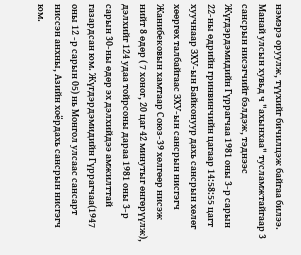нэмэрэ оруулж, түүхийг бичилцэж байгаа билээ. Манай улсын хувьд ч "ахынхаа" тусламжтайгаар 3 сансрын нисэгчийг бэлдэж, тэднээс Жүгдэрдэмидийн Гүррагчаа 1981 оны 3-р сарын 22-ны өдрийн гринвинчийн цагаар 14:58:55 цагт хуучнаар ЗХУ-ын Байконуур дахь сансрын хөлөг хөөргөх талбайгаас ЗХУ-ын сансрын нисгэгч Жанибековын хамтаар Союз-39 хөлгөөр нисэж нийт 8 өдөр ( 7 хоног, 20 цаг 42 минутыг өнгөрүүлж), дэлхийг 124 удаа тойрсоны дараа 1981 оны 3-р сарын 30-ны өдөр эх дэлхийдээ амжилттай газардсан юм. Жүгдэрдэмидийн Гүррагчаа(1947 оны 12 -р сарын 05) нь Монгол улсаас сансарт ниссэн анхны, Азийн хоёрдахь сансрын нисгэгч юм.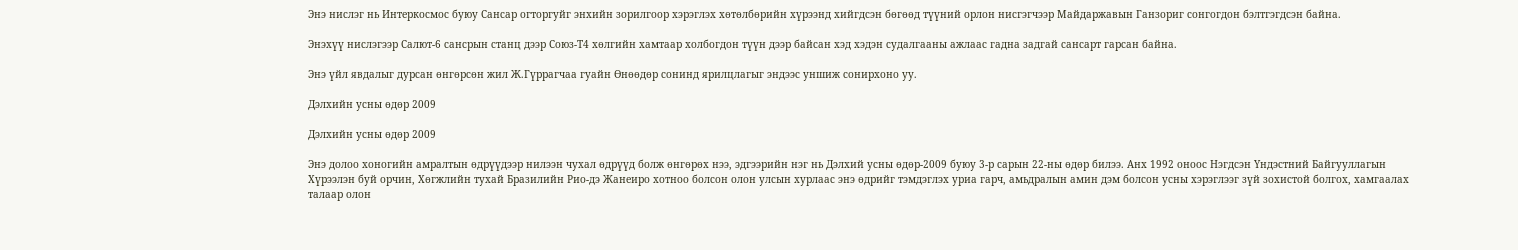Энэ нислэг нь Интеркосмос буюу Сансар огторгуйг энхийн зорилгоор хэрэглэх хөтөлбөрийн хүрээнд хийгдсэн бөгөөд түүний орлон нисгэгчээр Майдаржавын Ганзориг сонгогдон бэлтгэгдсэн байна.

Энэхүү нислэгээр Салют-6 сансрын станц дээр Союз-Т4 хөлгийн хамтаар холбогдон түүн дээр байсан хэд хэдэн судалгааны ажлаас гадна задгай сансарт гарсан байна.

Энэ үйл явдалыг дурсан өнгөрсөн жил Ж.Гүррагчаа гуайн Өнөөдөр сонинд ярилцлагыг эндээс уншиж сонирхоно уу.

Дэлхийн усны өдөр 2009

Дэлхийн усны өдөр 2009

Энэ долоо хоногийн амралтын өдрүүдээр нилээн чухал өдрүүд болж өнгөрөх нээ, эдгээрийн нэг нь Дэлхий усны өдөр-2009 буюу 3-р сарын 22-ны өдөр билээ. Анх 1992 оноос Нэгдсэн Үндэстний Байгууллагын Хүрээлэн буй орчин, Хөгжлийн тухай Бразилийн Рио-дэ Жанеиро хотноо болсон олон улсын хурлаас энэ өдрийг тэмдэглэх уриа гарч, амьдралын амин дэм болсон усны хэрэглээг зүй зохистой болгох, хамгаалах талаар олон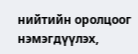нийтийн оролцоог нэмэгдүүлэх,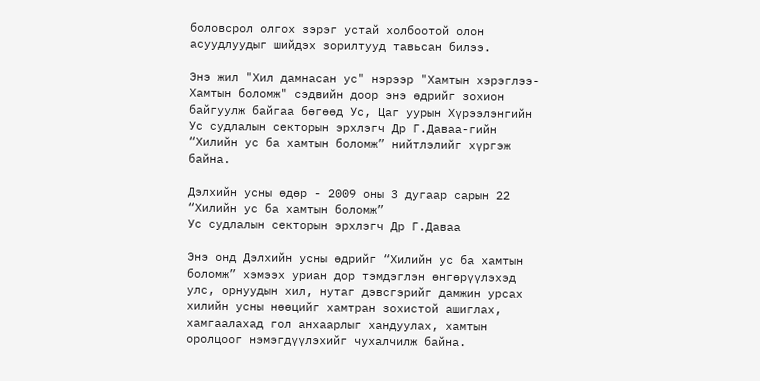боловсрол олгох зэрэг устай холбоотой олон асуудлуудыг шийдэх зорилтууд тавьсан билээ.

Энэ жил "Хил дамнасан ус" нэрээр "Хамтын хэрэглээ-Хамтын боломж" сэдвийн доор энэ өдрийг зохион байгуулж байгаа бөгөөд Ус, Цаг уурын Хүрээлэнгийн Ус судлалын секторын эрхлэгч Др Г.Даваа-гийн “Хилийн ус ба хамтын боломж” нийтлэлийг хүргэж байна.

Дэлхийн усны өдөр - 2009 оны 3 дугаар сарын 22
“Хилийн ус ба хамтын боломж”
Ус судлалын секторын эрхлэгч Др Г.Даваа

Энэ онд Дэлхийн усны өдрийг “Хилийн ус ба хамтын боломж” хэмээх уриан дор тэмдэглэн өнгөрүүлэхэд улс, орнуудын хил, нутаг дэвсгэрийг дамжин урсах хилийн усны нөөцийг хамтран зохистой ашиглах, хамгаалахад гол анхаарлыг хандуулах, хамтын оролцоог нэмэгдүүлэхийг чухалчилж байна.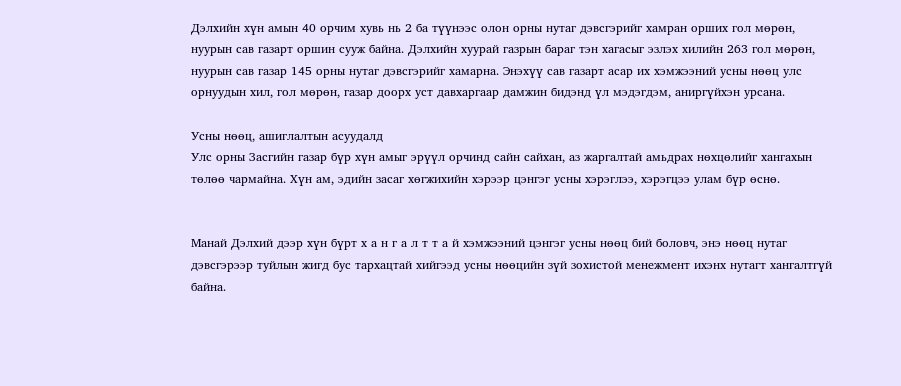Дэлхийн хүн амын 40 орчим хувь нь 2 ба түүнээс олон орны нутаг дэвсгэрийг хамран орших гол мөрөн, нуурын сав газарт оршин сууж байна. Дэлхийн хуурай газрын бараг тэн хагасыг эзлэх хилийн 263 гол мөрөн, нуурын сав газар 145 орны нутаг дэвсгэрийг хамарна. Энэхүү сав газарт асар их хэмжээний усны нөөц улс орнуудын хил, гол мөрөн, газар доорх уст давхаргаар дамжин бидэнд үл мэдэгдэм, аниргүйхэн урсана.

Усны нөөц, ашиглалтын асуудалд
Улс орны Засгийн газар бүр хүн амыг эрүүл орчинд сайн сайхан, аз жаргалтай амьдрах нөхцөлийг хангахын төлөө чармайна. Хүн ам, эдийн засаг хөгжихийн хэрээр цэнгэг усны хэрэглээ, хэрэгцээ улам бүр өснө.


Манай Дэлхий дээр хүн бүрт х а н г а л т т а й хэмжээний цэнгэг усны нөөц бий боловч, энэ нөөц нутаг дэвсгэрээр туйлын жигд бус тархацтай хийгээд усны нөөцийн зүй зохистой менежмент ихэнх нутагт хангалтгүй байна.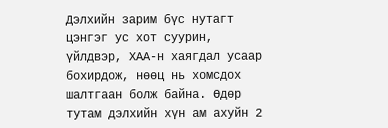Дэлхийн зарим бүс нутагт цэнгэг ус хот суурин, үйлдвэр, ХАА-н хаягдал усаар бохирдож, нөөц нь хомсдох шалтгаан болж байна. Өдөр тутам дэлхийн хүн ам ахуйн 2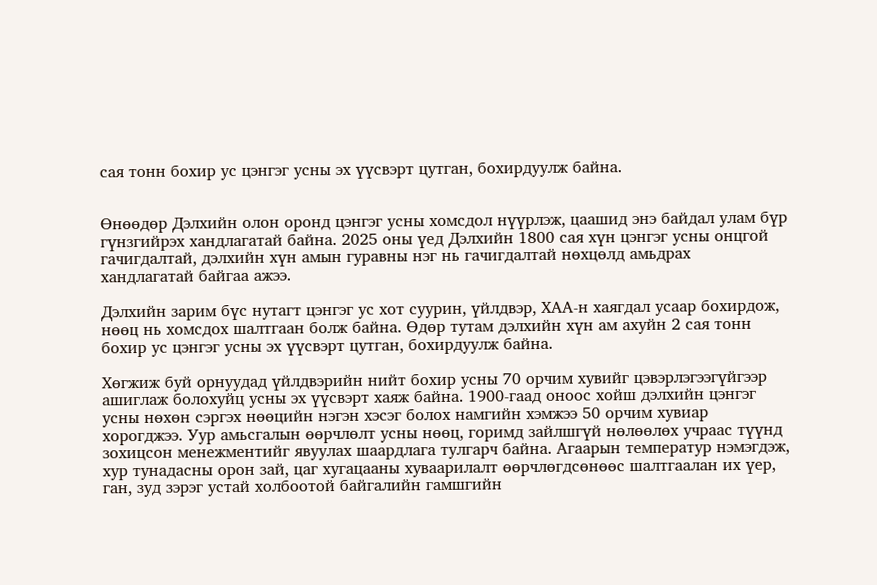сая тонн бохир ус цэнгэг усны эх үүсвэрт цутган, бохирдуулж байна.


Өнөөдөр Дэлхийн олон оронд цэнгэг усны хомсдол нүүрлэж, цаашид энэ байдал улам бүр гүнзгийрэх хандлагатай байна. 2025 оны үед Дэлхийн 1800 сая хүн цэнгэг усны онцгой гачигдалтай, дэлхийн хүн амын гуравны нэг нь гачигдалтай нөхцөлд амьдрах хандлагатай байгаа ажээ.

Дэлхийн зарим бүс нутагт цэнгэг ус хот суурин, үйлдвэр, ХАА-н хаягдал усаар бохирдож, нөөц нь хомсдох шалтгаан болж байна. Өдөр тутам дэлхийн хүн ам ахуйн 2 сая тонн бохир ус цэнгэг усны эх үүсвэрт цутган, бохирдуулж байна.

Хөгжиж буй орнуудад үйлдвэрийн нийт бохир усны 70 орчим хувийг цэвэрлэгээгүйгээр ашиглаж болохуйц усны эх үүсвэрт хаяж байна. 1900-гаад оноос хойш дэлхийн цэнгэг усны нөхөн сэргэх нөөцийн нэгэн хэсэг болох намгийн хэмжээ 50 орчим хувиар хорогджээ. Уур амьсгалын өөрчлөлт усны нөөц, горимд зайлшгүй нөлөөлөх учраас түүнд зохицсон менежментийг явуулах шаардлага тулгарч байна. Агаарын температур нэмэгдэж, хур тунадасны орон зай, цаг хугацааны хуваарилалт өөрчлөгдсөнөөс шалтгаалан их үер, ган, зуд зэрэг устай холбоотой байгалийн гамшгийн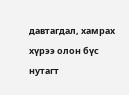давтагдал, хамрах хүрээ олон бүс нутагт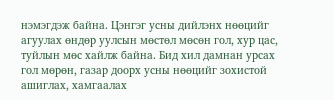нэмэгдэж байна. Цэнгэг усны дийлэнх нөөцийг агуулах өндөр уулсын мөстөл мөсөн гол, хур цас, туйлын мөс хайлж байна. Бид хил дамнан урсах гол мөрөн, газар доорх усны нөөцийг зохистой ашиглах, хамгаалах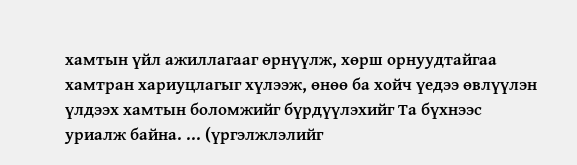хамтын үйл ажиллагааг өрнүүлж, хөрш орнуудтайгаа хамтран хариуцлагыг хүлээж, өнөө ба хойч үедээ өвлүүлэн үлдээх хамтын боломжийг бүрдүүлэхийг Та бүхнээс уриалж байна. ... (үргэлжлэлийг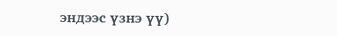эндээс үзнэ үү)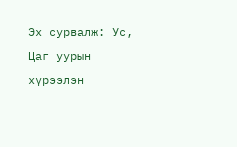Эх сурвалж: Ус, Цаг уурын хүрээлэн